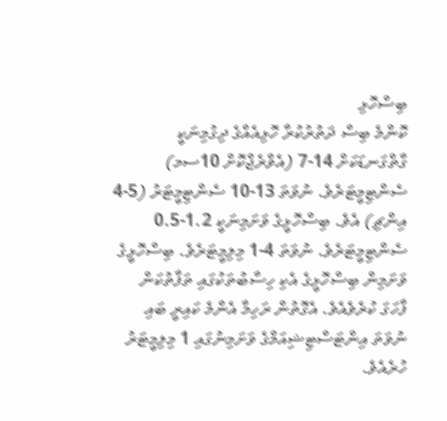ބިސްހޮޅި
ކޮންމެ ބިސް ދަތުރުކުރާ ހޮޅިއެއްގެ ދިގުމިނަކީ ގާތްގަނޑަކަށް 14-7 (އެވްރެޖްކޮށް 10ސމ) ސެންޓިމީޓަރެވެ. ނުވަތަ 13-10 ސެންޓިމީޓަރު (5-4 އިންޗި) އެވެ. ބިސްހޮޅީގެ ވަށަމިނަކީ 1.2-0.5 ސެންޓިމީޓަރެވެ. ނުވަތަ 4-1 މިލިމީޓަރެވެ. ބިސްހޮޅީގެ ވަށަމިން ބިސްހޮޅީގެ އެކި ހިސާބުތަކުގައި ތަފާތުކަން ފާހަގަ ކުރެވެއެވެ. އެގޮތުން ރަހިމާ އެންމެ ކައިރީ ބައި ނުވަތަ އިންޓަސްޓިޝިއަމްގެ ވަށަމިނުގައި 1 މިލިމީޓަރު ހުރެއެވެ.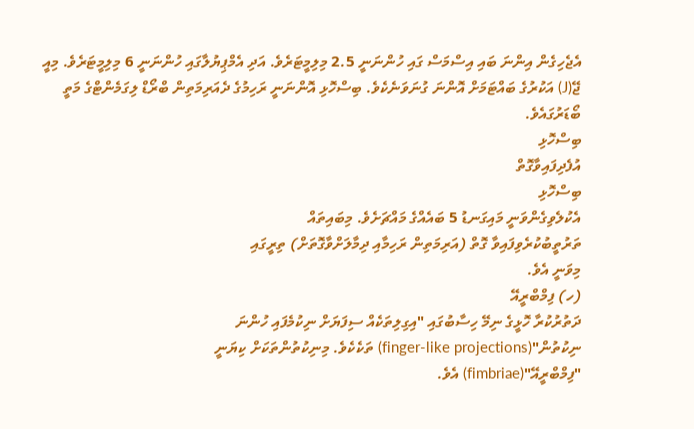އެޖެހިގެން އިންނަ ބައި އިސްމަސް ގައި ހުންނަނީ 2.5 މިލިމީޓަރެވެ. އަދި އެމްޕިޔުލާގައި ހުންނަނީ 6 މިލިމީޓަރެވެ. މިއީ ޖޭ(J) އަކުރުގެ ބައްޓަމަށް އޮންނަ ގުނަވަނެކެވެ. ބިސްހޮޅި އޮންނަނީ ރަހިމުގެ ދެއަރިމަތިން ބްރޯޑް ލިގަމެންޓްގެ މަތީ ބޯޑަރުގައެވެ.
ބިސްހޮޅި
އުފެދިފައިވާގޮތް
ބިސްހޮޅި
އެކުލެވިގެންވަނީ މައިގަނޑު 5 ބައެއްގެ މައްޗަށެވެ. މިބައިތައް
ތަރުތީބުކުރެވިފައިވާ ގޮތް (އަރިމަތިން ރަހިމާއި ދިމާލަށްވާގޮތަށް) ތިރީގައި
މިވަނީ އެވެ.
(ހ) ފިމްބްރީއޭ
ދަތުރުކުރާ ހޮޅީގެ ނިމޭ ހިސާބުގައި "އިގިލިތަކެއް ސިފަޔަށް ނިކުމެފައި ހުންނަ
ނިކުތުން"(finger-like projections) ތަކެކެވެ. މިނިކުތުންތަކަށް ކިޔަނީ
"ފިމްބްރީއޭ"(fimbriae) އެވެ.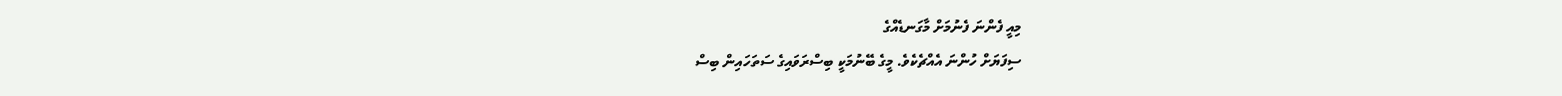މިއީ ފެންނަ ފެނުމަށް މާގަނޑެއްގެ
ސިފަޔަށް ހުންނަ އެއްޗެކެވެ. މީގެ ބޭނުމަކީ ބިސްރަވައިގެ ސަތަހައިން ބިސް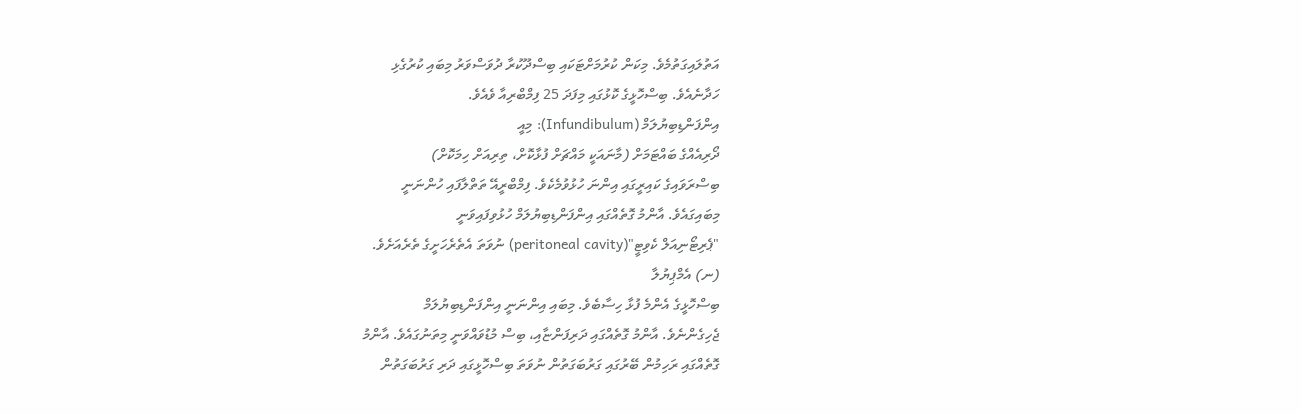އަތުލައިގަތުމެވެ. މިކަން ކުރުމަށްޓަކައި ބިސްދޫކުރާ ދުވަސްވަރު މިބައި ކުރުގެޅި
ހަދާނެއެވެ. ބިސްހޮޅީގެ ކޮޅުގައި މިފަދަ 25 ފިމްބްރިއާ ވެއެވެ.
އިންފަންޑިބިޔުލަމް (Infundibulum): މިއީ
ދޯރިއެއްގެ ބައްޓަމަށް (މާނައަކީ މައްޗަށް ފުޅާކޮށް، ތިރިއަށް ހިމަކޮށް)
ބިސްރަވައިގެ ކައިރީގައި އިންނަ ހުޅުވުމެކެވެ. ފިމްބްރީއޭ ތަތްލާފައި ހުންނަނީ
މިބައިގައެވެ. އާންމު ގޮތެއްގައި އިންފަންޑިބިޔުލަމް ހުޅުވިފައިވަނީ
"ޕެރިޓޯނިއަލް ކެވިޓީ"(peritoneal cavity) ނުވަތަ އެތެރެހަށީގެ ތެރެއަށެވެ.
(ނ) އެމްޕިޔުލާ
ބިސްހޮޅީގެ އެންމެ ފުޅާ ހިސާބެވެ. މިބައި އިންނަނީ އިންފަންޑިބިޔުލަމް
ޖެހިގެންނެވެ. އާންމު ގޮތެއްގައި ދަރިފަންޏާއި، ބިސް މުޑުވައްވަނީ މިތަނުގައެވެ. އާންމު
ގޮތެއްގައި ރަހިމުން ބޭރުގައި ގަރުބަގަތުން ނުވަތަ ބިސްހޮޅީގައި ދަރި ގަރުބަގަތުން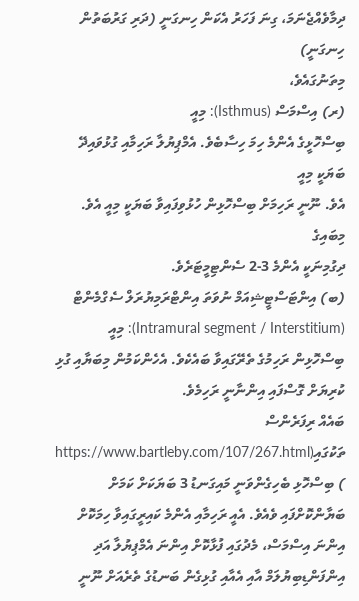ދިމާވެއްޖެނަމަ، ގިނަ ފަހަރު އެކަން ހިނގަނީ (ދަރި ގަރުބަތުން ހިނގަނީ)
މިތަނުގައެވެ،
(ރ) އިސްމަސް (Isthmus): މިއީ
ބިސްހޮޅީގެ އެންމެ ހިމަ ހިސާބެވެ. އެމްޕިޔުލާ ރަހިމާއި ގުޅުވައިދޭ ބަޔަކީ މިއީ
އެވެ. ނޫނީ ރަހިމަށް ބިސްހޮޅިން ހުޅުވިފައިވާ ބަޔަކީ މިއީ އެވެ. މިބައިގެ
ދިގުމިނަކީ އެންމެ 3-2 ސެންޓިމީޓަރެވެ.
(ބ) އިންޓަސްޓީޝިއަމް ނުވަތަ އިންޓްރަމިޔުރަލް ސެގްމެންޓް (Intramural segment / Interstitium): މިއީ ބިސްހޮޅިން ރަހިމުގެ ތެރޭގައިވާ ބައެކެވެ. އެހެންކަމުން މިބަޔާއި ގުޅި ކުރިޔަށް ގޮސްފައި އިންނާނީ ރަހިމެވެ.
ބައެއް ރިފަރެންސް ތަކުގައި(https://www.bartleby.com/107/267.html ) ބިސްހޮޅި ބެހިގެންވަނީ މައިގަނޑު 3 ބަޔަކަށް ކަމަށް ބަޔާންކޮށްފައި ވެއެވެ. އެއީ ރަހިމާއި އެންމެ ކައިރީގައިވާ ހިމަކޮށް އިންނަ އިސްމަސް، މެދުގައި ފުޅާކޮށް އިންނަ އެމްޕިޔުލާ އަދި އިންފަންޑިބިޔުލަމް އާއި އެއާއި ގުޅިގެން ބަނޑުގެ ތެރެއަށް ނޫނީ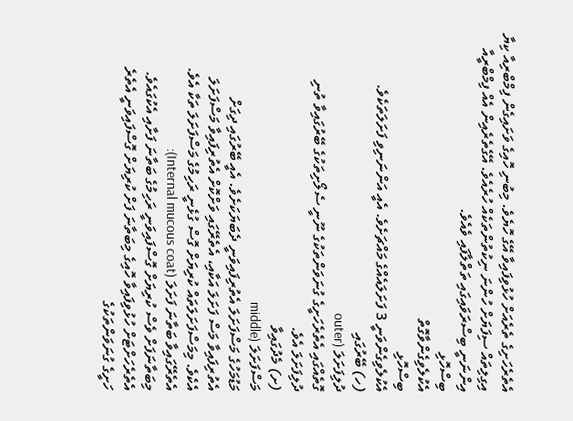އެތެރެހަށިގެ ތެރެއަށް ހުޅުވިފައިވާ އޭގެ ހޮޔެވެ. މިބުނި ހޮއިގެ ވަށައިގެން ފިމްބްރިއާ ކިޔާ އިގިލިތައް ސިފަޔަށް ހުންނަ ނިކުތުންތަކެއް ހުރެއެވެ. އޭގެތެރެއިން އެއް ފިމްބްރީއާ އިންނަނީ ބިސްރަވައިގައި ތަތްލާފައި ވެއެވެ.
ބިސްހޮޅި
އެކުލެވިގެންވާގޮތް
ބިސްހޮޅި
އެކުލެވިގެންވަނީ 3 ފަށަލައެއްގެ މައްޗަށެވެ. އެއީ އަންނަނިވި ފަށަލަތަކެވެ.
(ހ) ބޭރުގައި
ދުލިފަށަލަ (outer
ގޮތެއްގައި އެތެރެހަށީގެ ގުނަވަންތަކުގެ ނޫނީ ސެލޯށިތަކުގެ ބޭރުގައިވާ ތުނި
ދުލިފަށަލަ އެވެ.
(ށ) މެދުގައިވާ
މަސްފަށަލަ (middle
މަޑުމަހުގެ މަސްފަށަލަ އެތުރިފައިވަނީ ދެބަޔަކަށެވެ. އެއީ ބޭރުގައި ދިގަށް
އެތުރިފައިވާ މަސް ފަށަލަ އަކާއި، އެތެރޭގައި ވަށްކޮށް އެތުރިފައިވާ މަސްފަށަލަ
އެކެވެ. މިމަސްފަށަލަތައް ކުރިޔަށް ގޮސް ގުޅެނީ ރަހިމުގެ މަސްފަށަލަ ތަކާ އެވެ.
އެތެރޭގައިވާ ބަތާނަ ފަށަލަ (Internal mucous coat):
މިބަތާނަފަށް ވެސް ކުރިޔަށް ގޮސްފައިވަނީ ރަހިމުގެ ބަތާނަ ފަށާއި އެކުގައެވެ.
އެތެރެހަށްޓަށް ހުޅުވިފައިވާ ހޮއިގެ މިބަތާނަ ފަށް ކުރިޔަށް ގޮސްފައިވަނީ އެތެރެ
ހަށީގެ ގުނަވަންތަކުގެ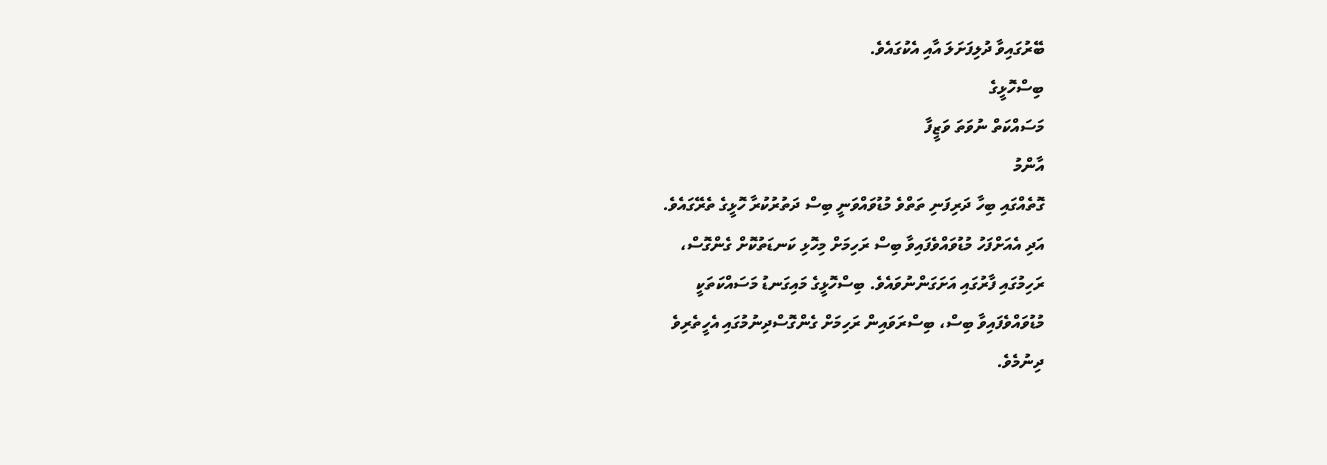ބޭރުގައިވާ ދުލިފަށަލަ އާއި އެކުގައެވެ.
ބިސްހޮޅީގެ
މަސައްކަތް ނުވަތަ ވަޒީފާ
އާންމު
ގޮތެއްގައި ބިހާ ދަރިފަނި ތަތްވެ މުޑުވައްވަނީ ބިސް ދަތުރުކުރާ ހޮޅީގެ ތެރޭގައެވެ.
އަދި އެއަށްފަހު މުޑުވައްވެފައިވާ ބިސް ރަހިމަށް މިހޮޅި ކަނޑަތުކޮށް ގެންގޮސް،
ރަހިމުގައި ފާރުގައި އަށަގަންނުވައެވެ. ބިސްހޮޅީގެ މައިގަނޑު މަސައްކަތަކީ
މުޑުވައްވެފައިވާ ބިސް، ބިސްރަވައިން ރަހިމަށް ގެންގޮސްދިނުމުގައި އެހީތެރިވެ
ދިނުމެވެ.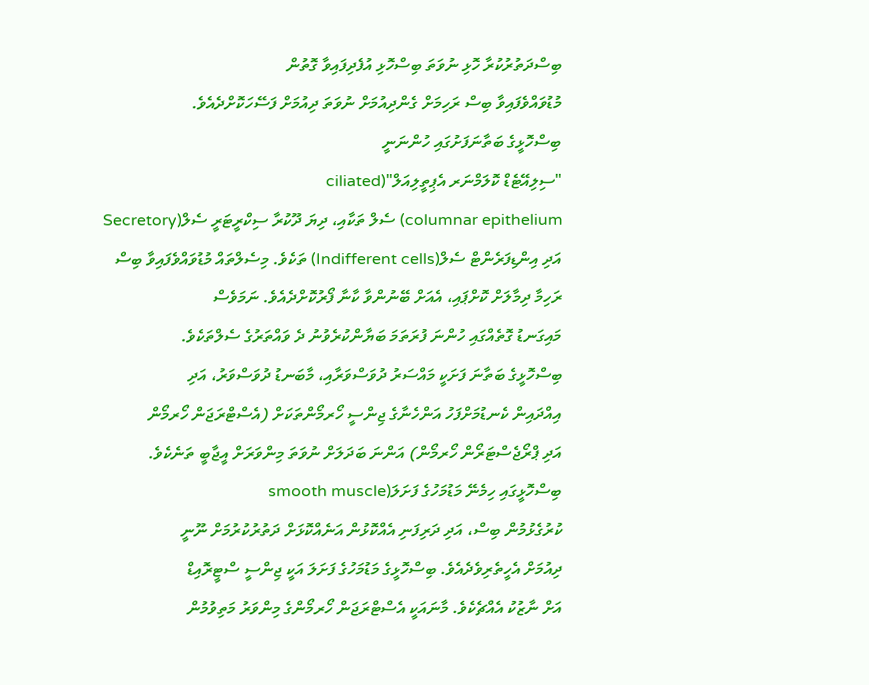ބިސްދަތުރުކުރާ ހޮޅި ނުވަތަ ބިސްހޮޅި އުފެދިފައިވާ ގޮތުން
މުޑުވައްވެފައިވާ ބިސް ރަހިމަށް ގެންދިއުމަށް ނުވަތަ ދިއުމަށް ފަސޭހަކޮށްދެއެވެ.
ބިސްހޮޅީގެ ބަތާނަފަށުގައި ހުންނަނީ
"ސިލިއޭޓެޑް ކޮލަމްނަރ އެޕިތީލިއަލް"(ciliated
columnar epithelium) ސެލް ތަކާއި، ދިޔަ ދޫކުރާ ސިކްރީޓަރީ ސެލް(Secretory
އަދި އިންޑިފަރެންޓް ސެލް(Indifferent cells) ތަކެވެ. މިސެލްތައް މުޑުވައްވެފައިވާ ބިސް
ރަހިމާ ދިމާލަށް ކޮށްޕައި، އެއަށް ބޭނުންވާ ކާނާ ފޯރުކޮށްދެއެވެ. ނަމަވެސް
މައިގަނޑު ގޮތެއްގައި ހުންނަ ފުރަތަމަ ބަޔާންކުރެވުނު ދެ ވައްތަރުގެ ސެލްތަކެވެ.
ބިސްހޮޅީގެ ބަތާނަ ފަށަކީ މައްސަރު ދުވަސްވަރާއި، މާބަނޑު ދުވަސްވަރު، އަދި
އިއްދައިން ކެނޑުމަށްފަހު އަންހެނާގެ ޖިންސީ ހޯރމޯންތަކަށް (އެސްޓްރަޖަން ހޯރމޯން
އަދި ޕްރޯޖެސްޓަރޯން ހޯރމޯން) އަންނަ ބަދަލަށް ނުވަތަ މިންވަރަށް އީޖާބީ ތަނެކެވެ.
ބިސްހޮޅީގައި ހިމެނޭ މަޑުމަހުގެ ފަށަލަ(smooth muscle
ކުރުގެޅުމުން ބިސް، އަދި ދަރިފަނި އެއްކޮޅުން އަނެއްކޮޅަށް ދަތުރުކުރުމަށް ނޫނީ
ދިއުމަށް އެހީތެރިވެދެއެވެ. ބިސްހޮޅީގެ މަޑުމަހުގެ ފަށަލަ އަކީ ޖިންސީ ސްޓީރޮއިޑް
އަށް ނާޒުކު އެއްޗެކެވެ. މާނައަކީ އެސްޓްރަޖަން ހޯރމޯންގެ މިންވަރު މަތިވުމުން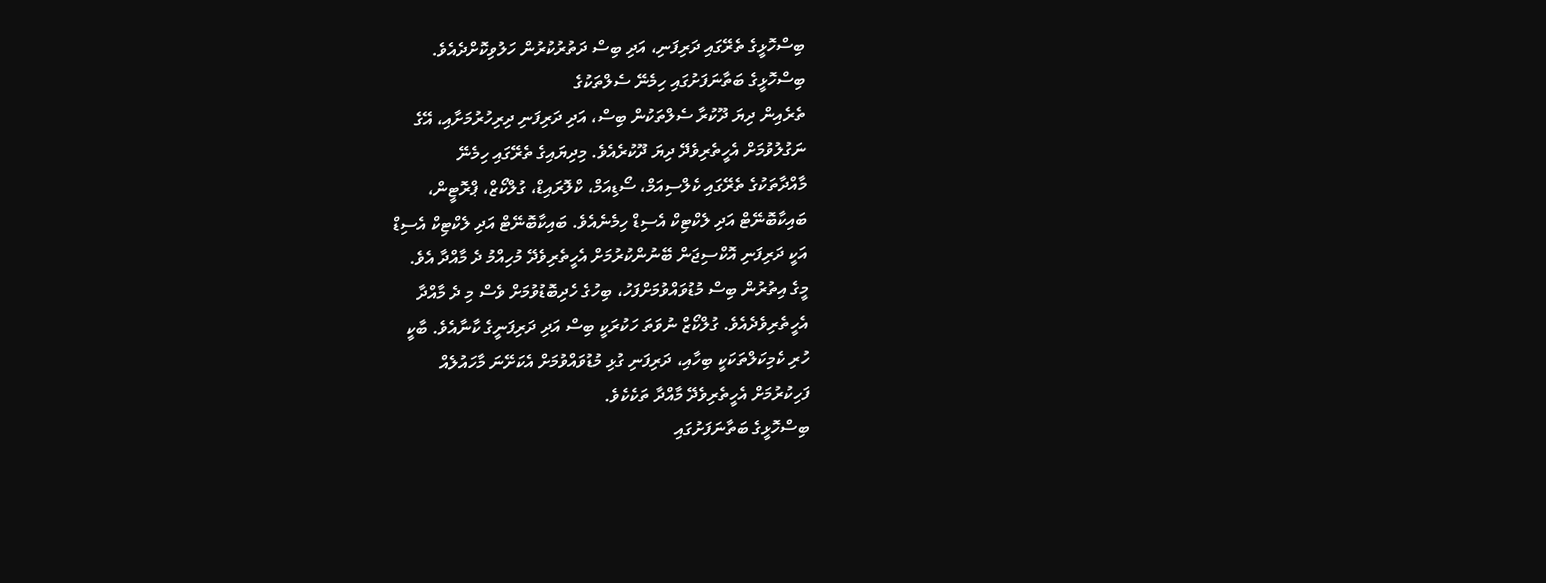ބިސްހޮޅީގެ ތެރޭގައި ދަރިފަނި، އަދި ބިސް ދަތުރުކުރުން ހަލުވިކޮށްދެއެވެ.
ބިސްހޮޅީގެ ބަތާނަފަށުގައި ހިމެނޭ ސެލްތަކުގެ
ތެރެއިން ދިޔަ ދޫކުރާ ސެލްތަކުން ބިސް، އަދި ދަރިފަނި ދިރިހުރުމަށާއި، އޭގެ
ނަގުލުވުމަށް އެހީތެރިވެދޭ ދިޔަ ދޫކުރެއެވެ. މިދިޔައިގެ ތެރޭގައި ހިމެނޭ
މާއްދާތަކުގެ ތެރޭގައި ކެލްސިއަމް، ސޯޑިއަމް، ކްލޮރައިޑް، ގުލްކޯޒް، ޕްރޮޓީން،
ބައިކާބޮނޭޓް އަދި ލެކްޓިކް އެސިޑް ހިމެނެއެވެ. ބައިކާބޮނޭޓް އަދި ލެކްޓިކް އެސިޑް
އަކީ ދަރިފަނި އޮކްސިޖަން ބޭނުންކުރުމަށް އެހީތެރިވެދޭ މުހިއްމު ދެ މާއްދާ އެވެ.
މީގެ އިތުރުން ބިސް މުޑުވައްވުމަށްފަހު، ބިހުގެ ހެދިބޮޑުވުމަށް ވެސް މި ދެ މާއްދާ
އެހީތެރިވެދެއެވެ. ގުލްކޯޒް ނުވަތަ ހަކުރަކީ ބިސް އަދި ދަރިފަނީގެ ކާނާއެވެ. ބާކީ
ހުރި ކެމިކަލްތަކަކީ ބިހާއި، ދަރިފަނި ގުޅި މުޑުވައްވުމަށް އެކަށޭނަ މާހައުލެއް
ފަހިކުރުމަށް އެހީތެރިވެދޭ މާއްދާ ތަކެކެވެ.
ބިސްހޮޅީގެ ބަތާނަފަށުގައި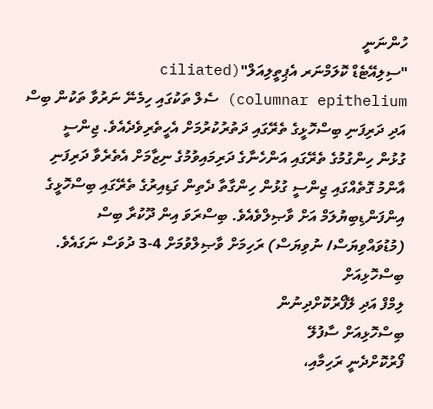ހުންނަނީ
"ސިލިއޭޓެޑް ކޮލަމްނަރ އެޕިތީލިއަލް"(ciliated
columnar epithelium) ސެލް ތަކުގައި ހިމެނޭ ނަރުވާ ތަކުން ބިސް
އަދި ދަރިފަނި ބިސްހޮޅީގެ ތެރޭގައި ދަތުރުކުރުމަށް އެހީތެރިވެދެއެވެ. ޖިންސީ
ގުޅުން ހިންގުމުގެ ތެރޭގައި އަންހެނާގެ ދަރިމައިވުމުގެ ނިޒާމަށް އެތެރެވާ ދަރިފަނި
އާންމު ގޮތެއްގައި ޖިންސީ ގުޅުން ހިންގާތާ ދެތިން ގަޑިއިރުގެ ތެރޭގައި ބިސްހޮޅީގެ
އިންފަންޑިބިޔުލަމް އަށް ވާޞިލްވެއެވެ. ބިސްރަވަ އިން ދޫކުރާ ބިސް
(މުޑުވައްވިޔަސް/ ނުވިޔަސް) ރަހިމަށް ވާޞިލްވުމަށް 4-3 ދުވަސް ނަގައެވެ.
ބިސްހޮޅިއަށް
ލިމްފް އަދި ލޭފޯރުކޮށްދިނުން
ބިސްހޮޅިއަށް ސާފުލޭ
ފޯރުކޮށްދެނީ ރަހިމާއި،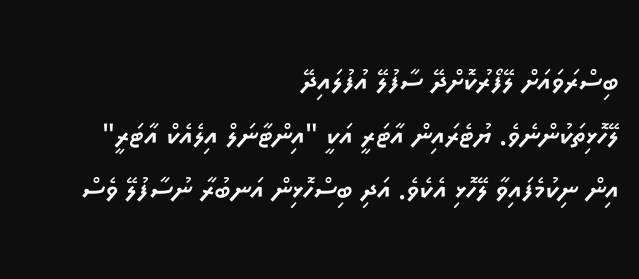ބިސްރަވައަށް ލޭފޯރުކޮށްދޭ ސާފުލޭ އުފުލައިދޭ
ލޭހޮޅިތަކުންނެވެ. ޔުޓެރައިން އާޓަރީ އަކީ "އިންޓާނަލް އިލެއެކް އާޓަރީ"
އިން ނިކުމެފައިވާ ލޭހޮޅި އެކެވެ. އަދި ބިސްހޮޅިން އަނބުރާ ނުސާފުލޭ ވެސް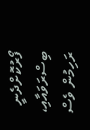ފޯރުކޮށްދެނީ ބިސްރަވައާއި، ރަހިމުން ވެސް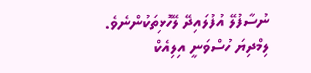ނުސާފުލޭ އުފުލައިދޭ ލޭހޮޅިތަކުންނެވެ.
ލިމްދިޔަ ހުސްވަނީ އިލިއެކް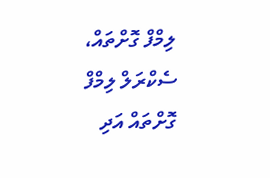ލިމްފް ގޮށްތައް، ސެކްރަލް ލިމްފް ގޮށްތައް އަދި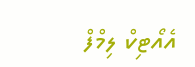އެއޯޓިކް ލިމްފް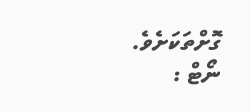ގޮށްތަކަށެވެ.
ނޯޓް :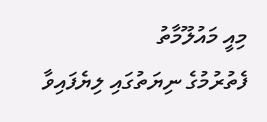މިއީ މައުލޫމާތު
ފެތުރުމުގެ ނިޔަތުގައި ލިޔެފައިވާ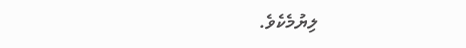ލިޔުމެކެވެ.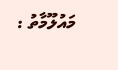މައުލޫމާތު :